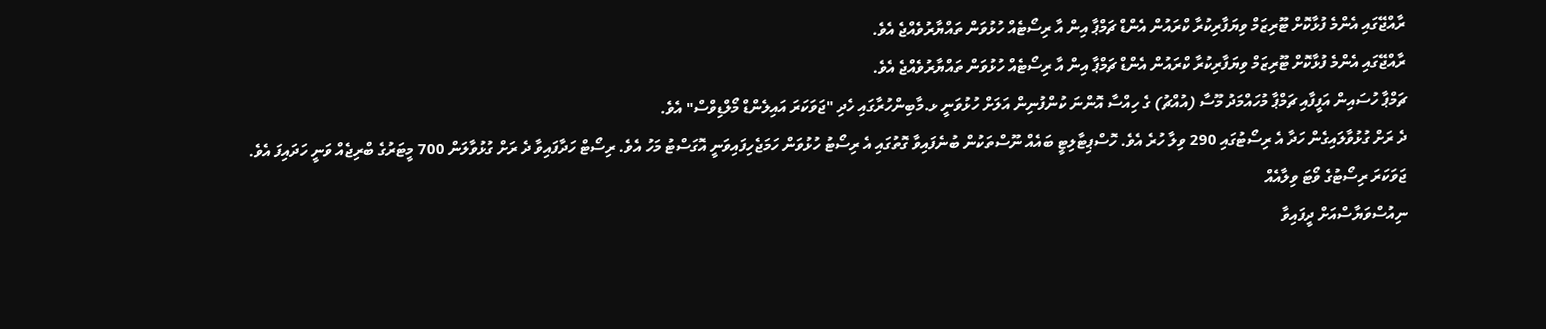ރާއްޖޭގައި އެންމެ ފުޅާކޮށް ޓޫރިޒަމް ވިޔަފާރިކުރާ ކްރައުން އެންޑް ޗަމްޕާ އިން އާ ރިސޯޓެއް ހުޅުވަން ތައްޔާރުވެއްޖެ އެވެ.
ރާއްޖޭގައި އެންމެ ފުޅާކޮށް ޓޫރިޒަމް ވިޔަފާރިކުރާ ކްރައުން އެންޑް ޗަމްޕާ އިން އާ ރިސޯޓެއް ހުޅުވަން ތައްޔާރުވެއްޖެ އެވެ.
ޗަމްޕާ ހުސައިން އަފީފާއި ޗަމްޕާ މުހައްމަދު މޫސާ (އުއްޗު) ގެ ހިއްސާ އޮންނަ ކުންފުނިން އަލަށް ހުޅުވަނީ ޅ.މާބިންހުރާގައި ހެދި "ޖަވަކަރަ އައިލެންޑް މޯލްޑިވްސް" އެވެ.
ދެ ރަށް ގުޅުވާލައިގެން ހަދާ އެ ރިސޯޓުގައި 290 ވިލާ ހުރެ އެވެ. ހޮސްޕިޓާލިޓީ ބައެއް ނޫސްތަކުން ބުނެފައިވާ ގޮތުގައި އެ ރިސޯޓު ހުޅުވަން ހަމަޖެހިފައިވަނީ އޮގަސްޓު މަހު އެވެ. ރިސޯޓް ހަދާފައިވާ ދެ ރަށް ގުޅުވާލަން 700 މީޓަރުގެ ބްރިޖެއް ވަނީ ހަދައިފަ އެވެ.
ޖަވަކަރަ ރިސޯޓުގެ ވޯޓަ ވިލާއެއް
ނިއުސްވަޔާސްއަށް ދީފައިވާ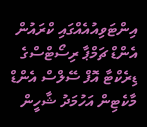އިންޓަވިއުއެއްގައި ކްރައުން އެންޑް ޗަމްޕާ ރިސޯޓްސްގެ ޑިރެކްޓާ އޮފް ސޭލްސް އެންޑް މާކެޓިން އަހުމަދު ޝާހީން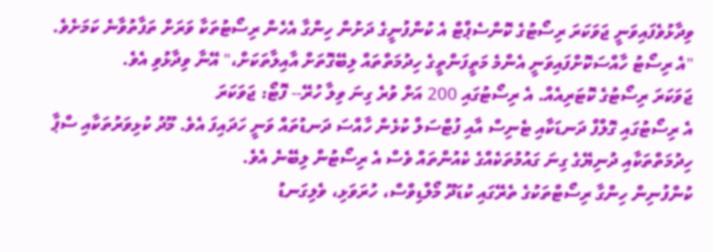ވިދާޅުވެފައިވަނީ ޖަވަކަރަ ރިސޯޓުގެ ކޮންސެޕްޓް އެ ކުންފުނީގެ ދަށުން ހިންގާ އެހެން ރިސޯޓުތަކާ ވަރަށް ތަފާތުވާނެ ކަމަށެވެ.
"އެ ރިސޯޓު ހާއްސަކޮށްފައިވަނީ އެންމެ މަތީފަންތީގެ ހިދުމަތްތައް ލިބޭގޮތަށް އާއިލާތަކަށް،" އޭނާ ވިދާޅުވި އެވެ.
ޖަވަކަރަ ރިސޯޓުގެ ކޮޓަރިއެއް. އެ ރިސޯޓުގައި 200 އަށް ވުރެ ގިނަ ވިލާ ހުރޭ-- ފޮޓޯ: ޖަވަކަރަ
އެ ރިސޯޓުގައި ގޮލްފް ދަނޑަކާއި ޓެނިސް އާއި ފުޓްސަލް ކުޅެން ހާއްސަ ދަނޑުތައް ވަނީ ހަދައިފަ އެވެ. މޫދު ކުޅިވަރުތަކާއި ސްޕާ ހިދުމަތްތަކާއި ދުނިޔޭގެ ގިނަ ގައުމުތަކެއްގެ ކެއުންތައް ވެސް އެ ރިސޯޓުން ލިބޭނެ އެވެ.
ކުންފުނިން ހިންގާ ރިސޯޓްތަކުގެ ތެރޭގައި ކުޑަދޫ މޯލްޑިވްސް، ހުރަވަޅި، ވެލިގަނޑު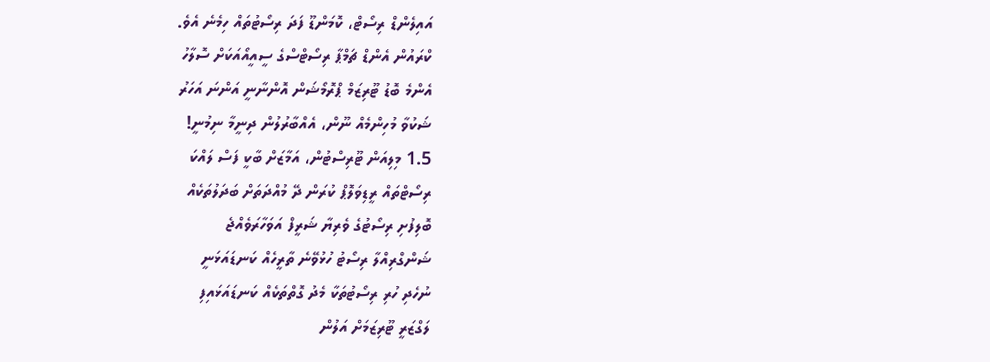އައިލެންޑް ރިސޯޓް، ކޮމަންޑޫ ފަދަ ރިސޯޓުތައް ހިމެނެ އެވެ.
ކްރައުން އެންޑް ޗަމްޕާ ރިސޯޓްސްގެ ސީއީއޯއަކަށް ސޮލާހު
އެންމެ ބޮޑު ޓޫރިޒަމް ޕްރޮމޯޝަން އޮންނާނީ އަންނަ އަހަރު
ޝަކުވާ މުހިންމެއް ނޫން، އެއްބާރުލުން ދިނީމާ ނިމުނީ!
1.5 މިލިއަން ޓޫރިސްޓުން، އަމާޒަށް ބާކީ ފަސް ލައްކަ
ރިސޯޓްތައް ރީޑިވަލޮޕް ކުރަން ދޭ މުއްދަތަށް ބަދަލުތަކެއް
ބޮލިފުށި ރިސޯޓުގެ ވެރިޔާ ޝަރީފް އަވަހާރަވެއްޖެ
ޝަންގްރިއްލާ ރިސޯޓު ހުޅުވޭނެ ތާރީހެއް ކަނޑައަޅަނީ
ނުހެދި ހުރި ރިސޯޓުތަކާ މެދު ގޮތްތަކެއް ކަނޑައަޅައިފި
ލަގްޒަރީ ޓޫރިޒަމަށް އަލުން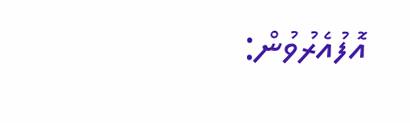އޮފުއެރުވުން: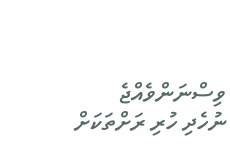ވިސްނަންވެއްޖެ
ނުހެދި ހުރި ރަށްތަކަށް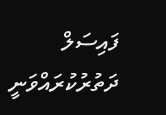ފައިސަލް ދަތުރުކުރައްވަނީ